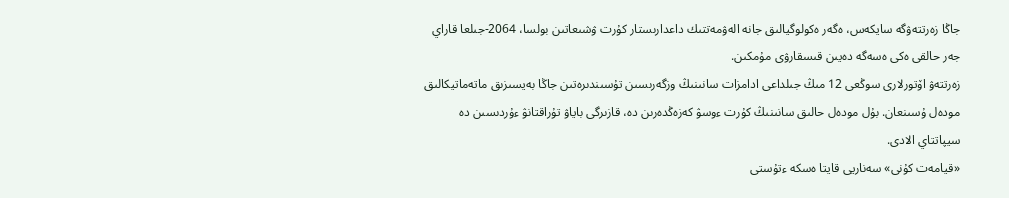جاڭا زەرتتەۋگە سايكەس، ەگەر ەكولوگيالىق جانە الەۋمەتتىك داعدارىستار كۇرت ۋشىعاتىن بولسا، 2064-جىلعا قاراي جەر حالقى ەكى ەسەگە دەيىن قىسقارۋى مۇمكىن.
زەرتتەۋ اۆتورلارى سوڭعى 12 مىڭ جىلداعى ادامزات سانىنىڭ وزگەرىسىن تۇسىندىرەتىن جاڭا بەيسىزىق ماتەماتيكالىق مودەل ۇسىنعان. بۇل مودەل حالىق سانىنىڭ كۇرت ءوسۋ كەزەڭدەرىن دە، قازىرگى باياۋ تۇراقتانۋ ءۇردىسىن دە سيپاتتاي الادى.
«قيامەت كۇنى» سەناريى قايتا ەسكە ءتۇستى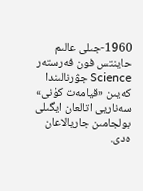1960-جىلى عالىم حاينتس فون فەرستەر Science جۋرنالىندا كەيىن «قيامەت كۇنى» سەناريى اتالعان ايگىلى بولجامىن جاريالاعان ەدى.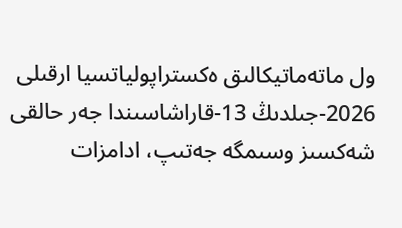ول ماتەماتيكالىق ەكستراپولياتسيا ارقىلى 2026-جىلدىڭ 13-قاراشاسىندا جەر حالقى شەكسىز وسىمگە جەتىپ، ادامزات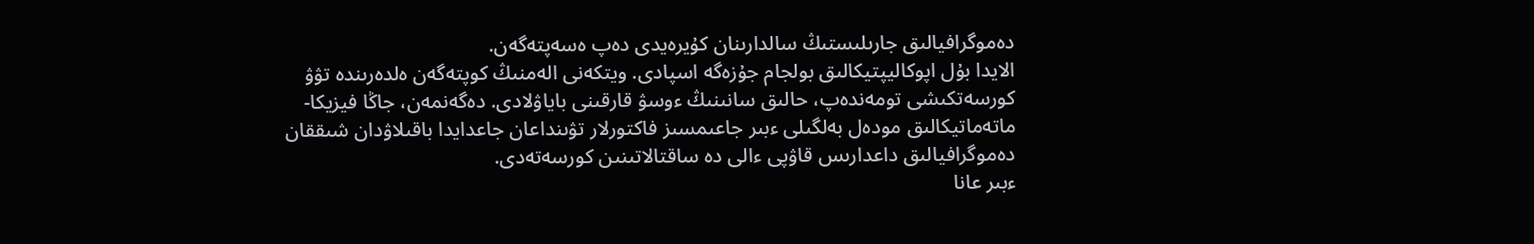دەموگرافيالىق جارىلىستىڭ سالدارىنان كۇيرەيدى دەپ ەسەپتەگەن.
الايدا بۇل اپوكاليپتيكالىق بولجام جۇزەگە اسپادى. ويتكەنى الەمنىڭ كوپتەگەن ەلدەرىندە تۋۋ كورسەتكىشى تومەندەپ، حالىق سانىنىڭ ءوسۋ قارقىنى باياۋلادى. دەگەنمەن، جاڭا فيزيكا-ماتەماتيكالىق مودەل بەلگىلى ءبىر جاعىمسىز فاكتورلار تۋىنداعان جاعدايدا باقىلاۋدان شىققان دەموگرافيالىق داعدارىس قاۋپى ءالى دە ساقتالاتىنىن كورسەتەدى.
ءبىر عانا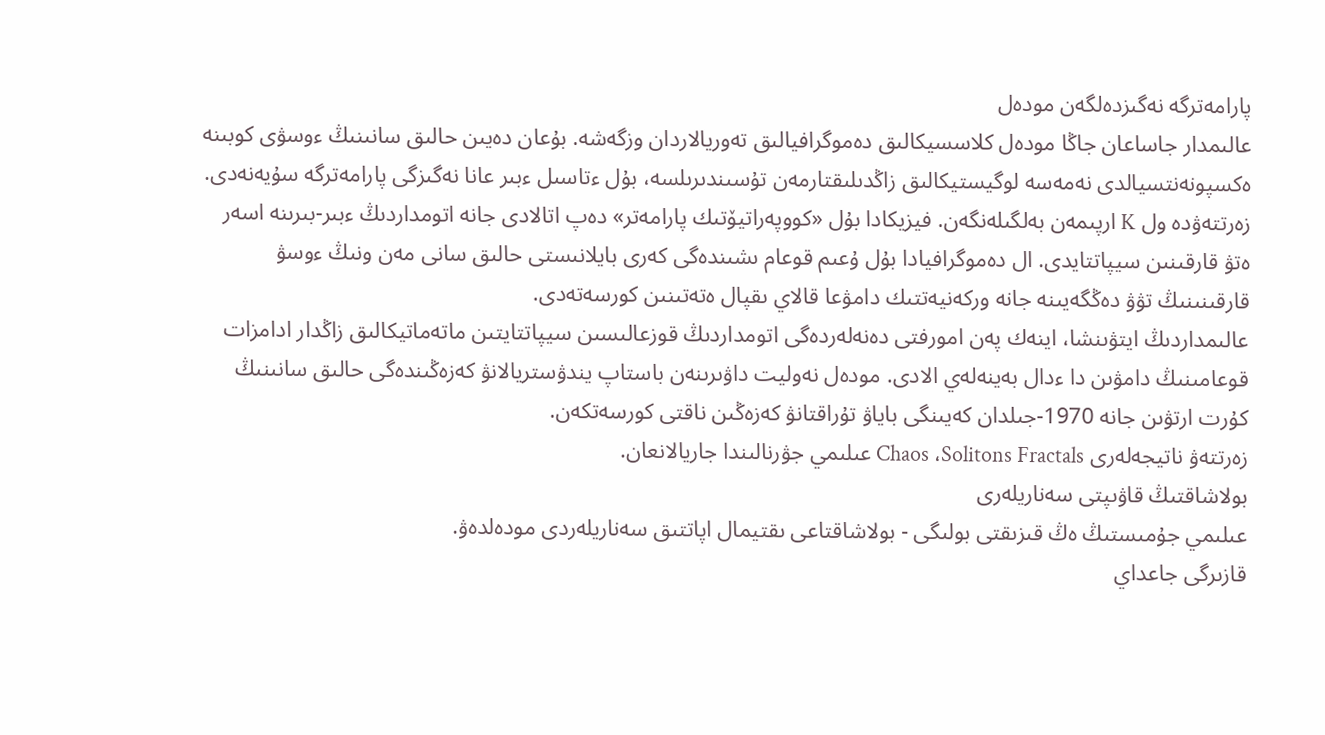پارامەترگە نەگىزدەلگەن مودەل
عالىمدار جاساعان جاڭا مودەل كلاسسيكالىق دەموگرافيالىق تەوريالاردان وزگەشە. بۇعان دەيىن حالىق سانىنىڭ ءوسۋى كوبىنە ەكسپونەنتسيالدى نەمەسە لوگيستيكالىق زاڭدىلىقتارمەن تۇسىندىرىلسە، بۇل ءتاسىل ءبىر عانا نەگىزگى پارامەترگە سۇيەنەدى.
زەرتتەۋدە ول K ارپىمەن بەلگىلەنگەن. فيزيكادا بۇل «كووپەراتيۆتىك پارامەتر» دەپ اتالادى جانە اتومداردىڭ ءبىر-بىرىنە اسەر ەتۋ قارقىنىن سيپاتتايدى. ال دەموگرافيادا بۇل ۇعىم قوعام ىشىندەگى كەرى بايلانىستى حالىق سانى مەن ونىڭ ءوسۋ قارقىنىنىڭ تۋۋ دەڭگەيىنە جانە وركەنيەتتىك دامۋعا قالاي ىقپال ەتەتىنىن كورسەتەدى.
عالىمداردىڭ ايتۋىنشا، اينەك پەن امورفتى دەنەلەردەگى اتومداردىڭ قوزعالىسىن سيپاتتايتىن ماتەماتيكالىق زاڭدار ادامزات قوعامىنىڭ دامۋىن دا ءدال بەينەلەي الادى. مودەل نەوليت داۋىرىنەن باستاپ يندۋستريالانۋ كەزەڭىندەگى حالىق سانىنىڭ كۇرت ارتۋىن جانە 1970-جىلدان كەيىنگى باياۋ تۇراقتانۋ كەزەڭىن ناقتى كورسەتكەن.
زەرتتەۋ ناتيجەلەرى Chaos ،Solitons Fractals عىلىمي جۋرنالىندا جاريالانعان.
بولاشاقتىڭ قاۋىپتى سەناريلەرى
عىلىمي جۇمىستىڭ ەڭ قىزىقتى بولىگى - بولاشاقتاعى ىقتيمال اپاتتىق سەناريلەردى مودەلدەۋ.
قازىرگى جاعداي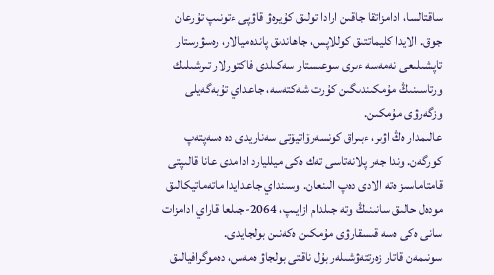ساقتالسا، ادامزاتقا جاقىن ارادا تولىق كۇيرەۋ قاۋپى ءتونىپ تۇرعان جوق. الايدا كليماتتىق كوللاپس، جاھاندىق پاندەميالار، رەسۋرستار تاپشىلىعى نەمەسە ءىرى سوعىستار سەكىلدى فاكتورلار تىرشىلىك ورتاسىنىڭ مۇمكىندىگىن كۇرت شەكتەسە، جاعداي تۇبەگەيلى وزگەرۋى مۇمكىن.
عالىمدار ەڭ اۋىر، ءبىراق كونسەرۆاتيۆتى سەناريدى دە ەسەپتەپ كورگەن. وندا جەر پلانەتاسى تەك ەكى ميلليارد ادامدى عانا قالىپتى قامتاماسىز ەتە الادى دەپ الىنعان. وسىنداي جاعدايدا ماتەماتيكالىق مودەل حالىق سانىنىڭ وتە جىلدام ازايىپ، 2064-جىلعا قاراي ادامزات سانى ەكى ەسە قىسقارۋى مۇمكىن ەكەنىن بولجايدى.
سونىمەن قاتار زەرتتەۋشىلەر بۇل ناقتى بولجاۋ ەمەس، دەموگرافيالىق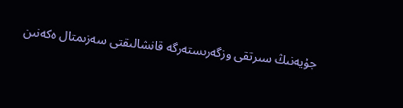جۇيەنىڭ سىرتقى وزگەرىستەرگە قانشالىقتى سەزىمتال ەكەنىن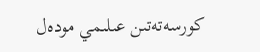كورسەتەتىن عىلىمي مودەل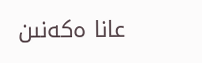عانا ەكەنىن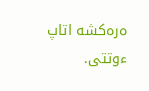ەرەكشە اتاپ ءوتتى.